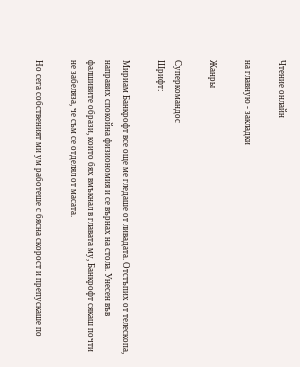Чтение онлайн

на главную - закладки

Жанры

Суперкомандос
Шрифт:

Мириам Банкрофт все още ме гледаше от ливадата. Отстъпих от телескопа, направих спокойна физиономия и се върнах на стола. Унесен във фалшивите образи, които бях вмъкнал в главата му, Банкрофт сякаш почти не забеляза, че съм се отделял от масата.

Но сега собственият ми ум работеше с бясна скорост и препускаше по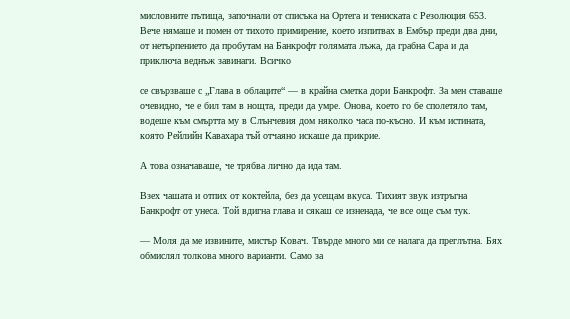мисловните пътища, започнали от списъка на Ортега и тениската с Резолюция 653. Вече нямаше и помен от тихото примирение, което изпитвах в Ембър преди два дни, от нетърпението да пробутам на Банкрофт голямата лъжа, да грабна Сара и да приключа веднъж завинаги. Всичко

се свързваше с „Глава в облаците“ — в крайна сметка дори Банкрофт. За мен ставаше очевидно, че е бил там в нощта, преди да умре. Онова, което го бе сполетяло там, водеше към смъртта му в Слънчевия дом няколко часа по-късно. И към истината, която Рейлийн Кавахара тъй отчаяно искаше да прикрие.

А това означаваше, че трябва лично да ида там.

Взех чашата и отпих от коктейла, без да усещам вкуса. Тихият звук изтръгна Банкрофт от унеса. Той вдигна глава и сякаш се изненада, че все още съм тук.

— Моля да ме извините, мистър Ковач. Твърде много ми се налага да преглътна. Бях обмислял толкова много варианти. Само за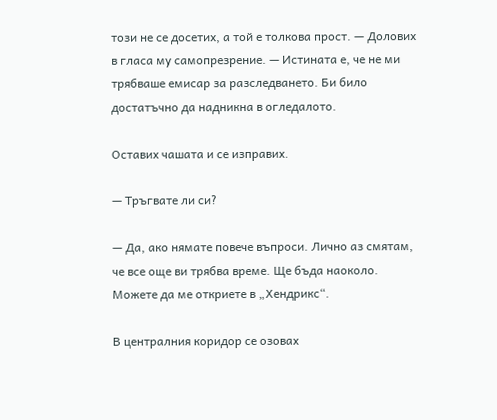този не се досетих, а той е толкова прост. — Долових в гласа му самопрезрение. — Истината е, че не ми трябваше емисар за разследването. Би било достатъчно да надникна в огледалото.

Оставих чашата и се изправих.

— Тръгвате ли си?

— Да, ако нямате повече въпроси. Лично аз смятам, че все още ви трябва време. Ще бъда наоколо. Можете да ме откриете в „Хендрикс“.

В централния коридор се озовах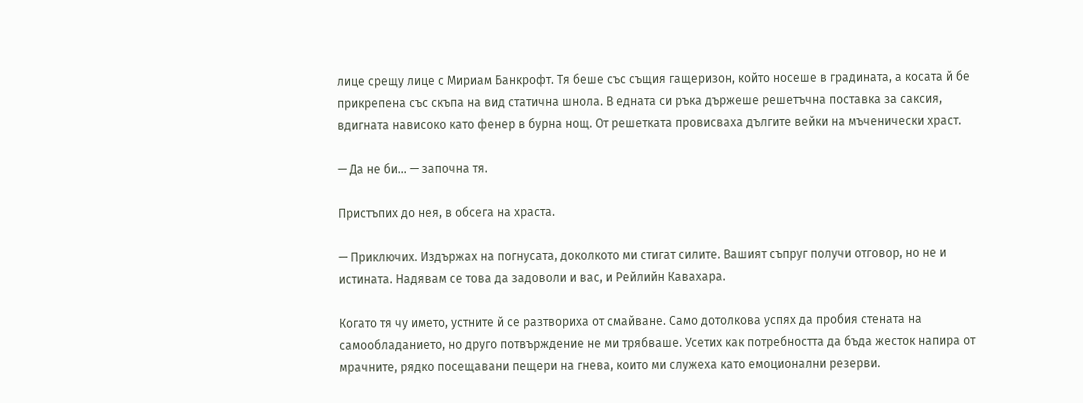лице срещу лице с Мириам Банкрофт. Тя беше със същия гащеризон, който носеше в градината, а косата й бе прикрепена със скъпа на вид статична шнола. В едната си ръка държеше решетъчна поставка за саксия, вдигната нависоко като фенер в бурна нощ. От решетката провисваха дългите вейки на мъченически храст.

— Да не би… — започна тя.

Пристъпих до нея, в обсега на храста.

— Приключих. Издържах на погнусата, доколкото ми стигат силите. Вашият съпруг получи отговор, но не и истината. Надявам се това да задоволи и вас, и Рейлийн Кавахара.

Когато тя чу името, устните й се разтвориха от смайване. Само дотолкова успях да пробия стената на самообладанието, но друго потвърждение не ми трябваше. Усетих как потребността да бъда жесток напира от мрачните, рядко посещавани пещери на гнева, които ми служеха като емоционални резерви.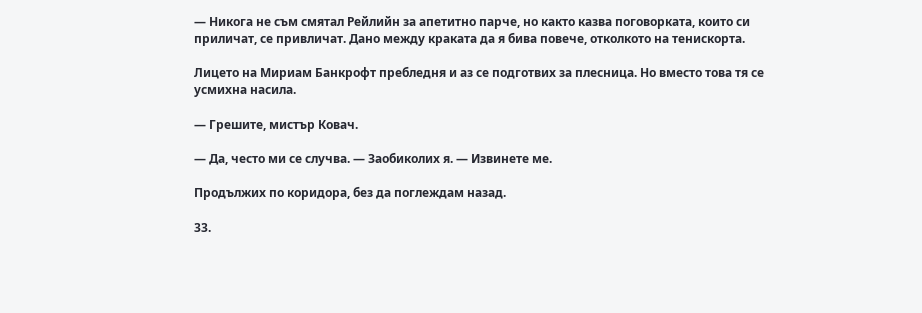— Никога не съм смятал Рейлийн за апетитно парче, но както казва поговорката, които си приличат, се привличат. Дано между краката да я бива повече, отколкото на тенискорта.

Лицето на Мириам Банкрофт пребледня и аз се подготвих за плесница. Но вместо това тя се усмихна насила.

— Грешите, мистър Ковач.

— Да, често ми се случва. — Заобиколих я. — Извинете ме.

Продължих по коридора, без да поглеждам назад.

33.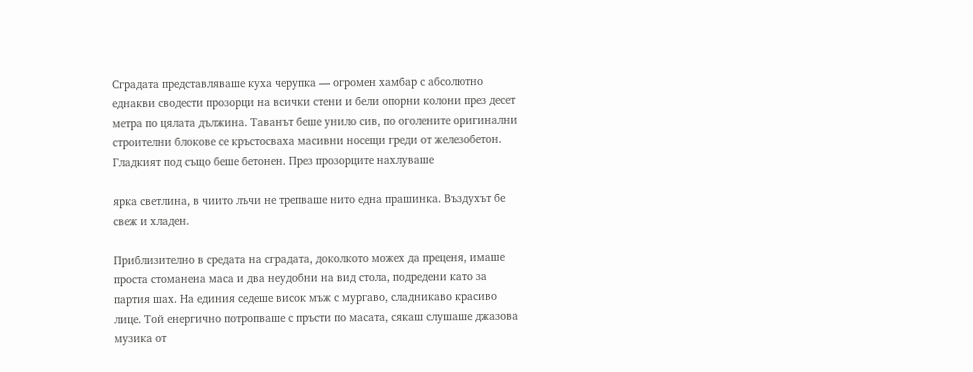Сградата представляваше куха черупка — огромен хамбар с абсолютно еднакви сводести прозорци на всички стени и бели опорни колони през десет метра по цялата дължина. Таванът беше унило сив, по оголените оригинални строителни блокове се кръстосваха масивни носещи греди от железобетон. Гладкият под също беше бетонен. През прозорците нахлуваше

ярка светлина, в чиито лъчи не трепваше нито една прашинка. Въздухът бе свеж и хладен.

Приблизително в средата на сградата, доколкото можех да преценя, имаше проста стоманена маса и два неудобни на вид стола, подредени като за партия шах. На единия седеше висок мъж с мургаво, сладникаво красиво лице. Той енергично потропваше с пръсти по масата, сякаш слушаше джазова музика от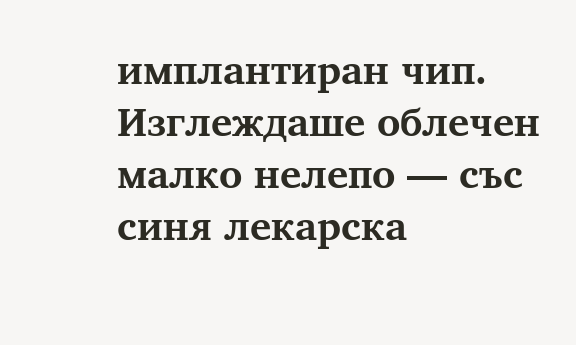имплантиран чип. Изглеждаше облечен малко нелепо — със синя лекарска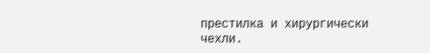престилка и хирургически чехли.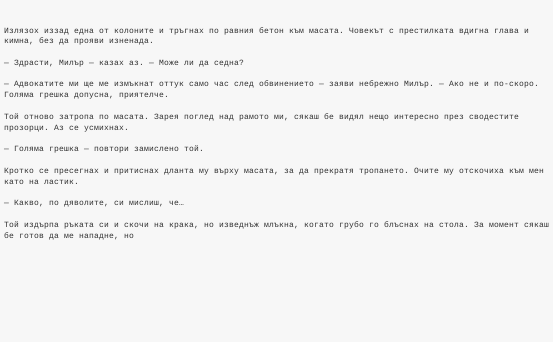Излязох иззад една от колоните и тръгнах по равния бетон към масата. Човекът с престилката вдигна глава и кимна, без да прояви изненада.

— Здрасти, Милър — казах аз. — Може ли да седна?

— Адвокатите ми ще ме измъкнат оттук само час след обвинението — заяви небрежно Милър. — Ако не и по-скоро. Голяма грешка допусна, приятелче.

Той отново затропа по масата. Зарея поглед над рамото ми, сякаш бе видял нещо интересно през сводестите прозорци. Аз се усмихнах.

— Голяма грешка — повтори замислено той.

Кротко се пресегнах и притиснах дланта му върху масата, за да прекратя тропането. Очите му отскочиха към мен като на ластик.

— Какво, по дяволите, си мислиш, че…

Той издърпа ръката си и скочи на крака, но изведнъж млъкна, когато грубо го блъснах на стола. За момент сякаш бе готов да ме нападне, но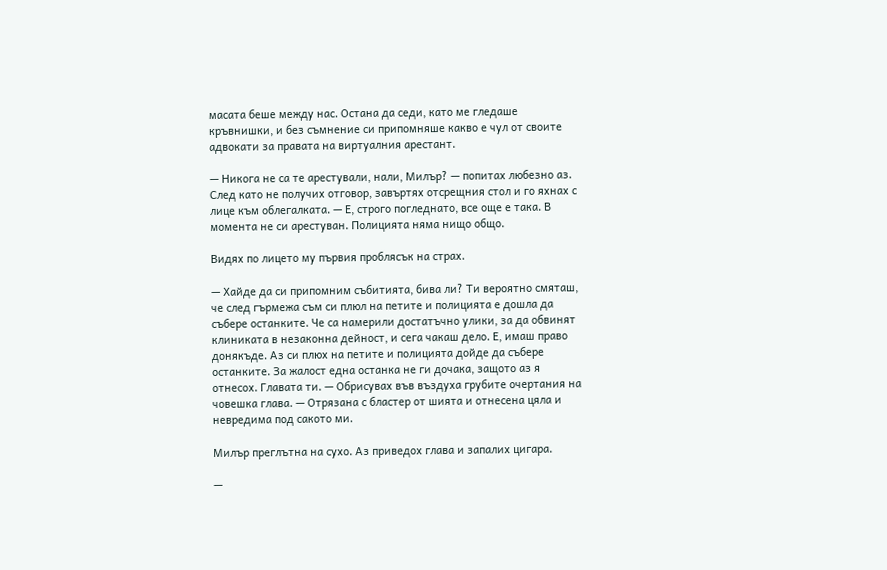масата беше между нас. Остана да седи, като ме гледаше кръвнишки, и без съмнение си припомняше какво е чул от своите адвокати за правата на виртуалния арестант.

— Никога не са те арестували, нали, Милър? — попитах любезно аз. След като не получих отговор, завъртях отсрещния стол и го яхнах с лице към облегалката. — Е, строго погледнато, все още е така. В момента не си арестуван. Полицията няма нищо общо.

Видях по лицето му първия проблясък на страх.

— Хайде да си припомним събитията, бива ли? Ти вероятно смяташ, че след гърмежа съм си плюл на петите и полицията е дошла да събере останките. Че са намерили достатъчно улики, за да обвинят клиниката в незаконна дейност, и сега чакаш дело. Е, имаш право донякъде. Аз си плюх на петите и полицията дойде да събере останките. За жалост една останка не ги дочака, защото аз я отнесох. Главата ти. — Обрисувах във въздуха грубите очертания на човешка глава. — Отрязана с бластер от шията и отнесена цяла и невредима под сакото ми.

Милър преглътна на сухо. Аз приведох глава и запалих цигара.

—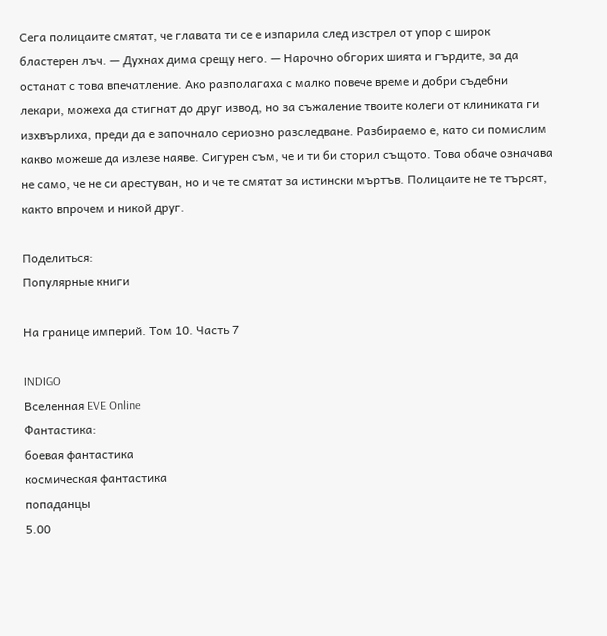Сега полицаите смятат, че главата ти се е изпарила след изстрел от упор с широк бластерен лъч. — Духнах дима срещу него. — Нарочно обгорих шията и гърдите, за да останат с това впечатление. Ако разполагаха с малко повече време и добри съдебни лекари, можеха да стигнат до друг извод, но за съжаление твоите колеги от клиниката ги изхвърлиха, преди да е започнало сериозно разследване. Разбираемо е, като си помислим какво можеше да излезе наяве. Сигурен съм, че и ти би сторил същото. Това обаче означава не само, че не си арестуван, но и че те смятат за истински мъртъв. Полицаите не те търсят, както впрочем и никой друг.

Поделиться:
Популярные книги

На границе империй. Том 10. Часть 7

INDIGO
Вселенная EVE Online
Фантастика:
боевая фантастика
космическая фантастика
попаданцы
5.00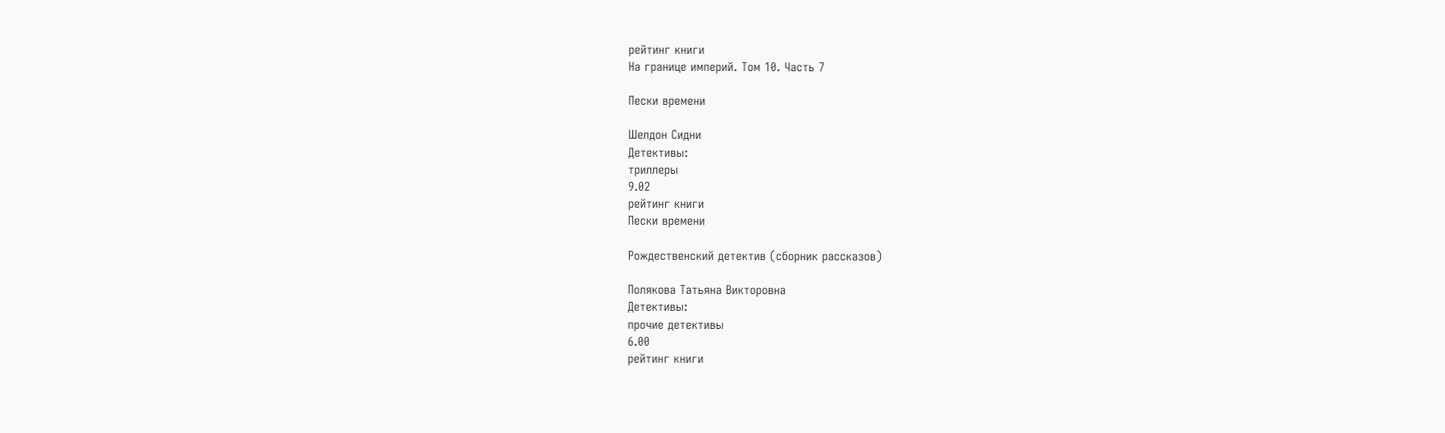рейтинг книги
На границе империй. Том 10. Часть 7

Пески времени

Шелдон Сидни
Детективы:
триллеры
9.02
рейтинг книги
Пески времени

Рождественский детектив (сборник рассказов)

Полякова Татьяна Викторовна
Детективы:
прочие детективы
6.00
рейтинг книги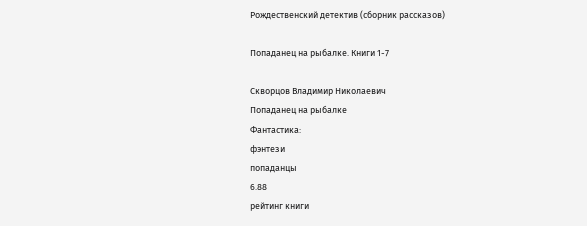Рождественский детектив (сборник рассказов)

Попаданец на рыбалке. Книги 1-7

Скворцов Владимир Николаевич
Попаданец на рыбалке
Фантастика:
фэнтези
попаданцы
6.88
рейтинг книги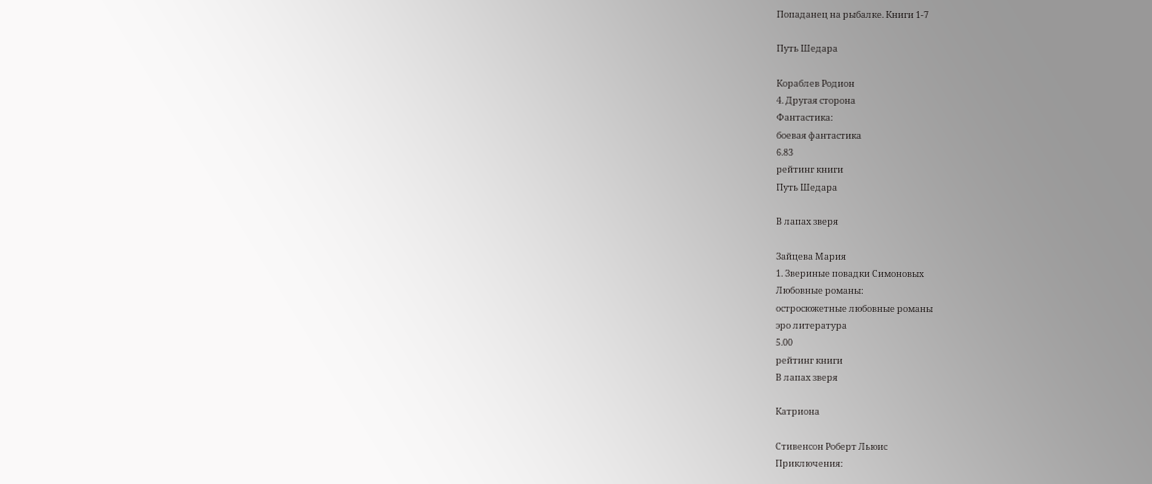Попаданец на рыбалке. Книги 1-7

Путь Шедара

Кораблев Родион
4. Другая сторона
Фантастика:
боевая фантастика
6.83
рейтинг книги
Путь Шедара

В лапах зверя

Зайцева Мария
1. Звериные повадки Симоновых
Любовные романы:
остросюжетные любовные романы
эро литература
5.00
рейтинг книги
В лапах зверя

Катриона

Стивенсон Роберт Льюис
Приключения: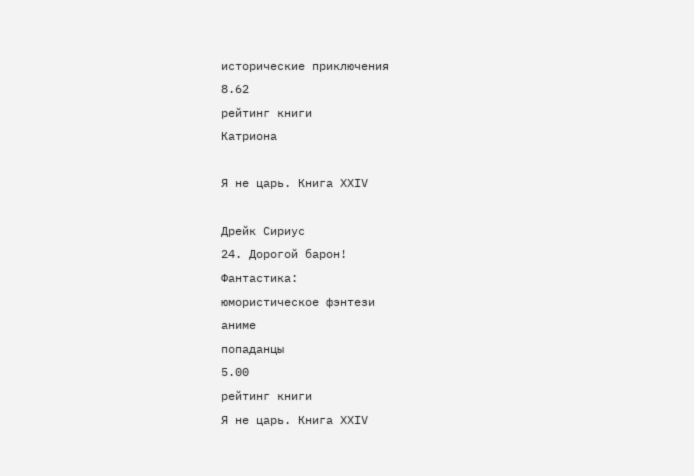исторические приключения
8.62
рейтинг книги
Катриона

Я не царь. Книга XXIV

Дрейк Сириус
24. Дорогой барон!
Фантастика:
юмористическое фэнтези
аниме
попаданцы
5.00
рейтинг книги
Я не царь. Книга XXIV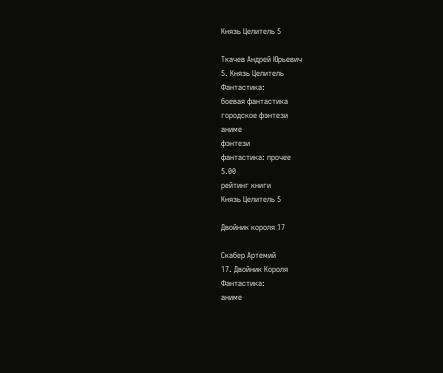Князь Целитель 5

Ткачев Андрей Юрьевич
5. Князь Целитель
Фантастика:
боевая фантастика
городское фэнтези
аниме
фэнтези
фантастика: прочее
5.00
рейтинг книги
Князь Целитель 5

Двойник короля 17

Скабер Артемий
17. Двойник Короля
Фантастика:
аниме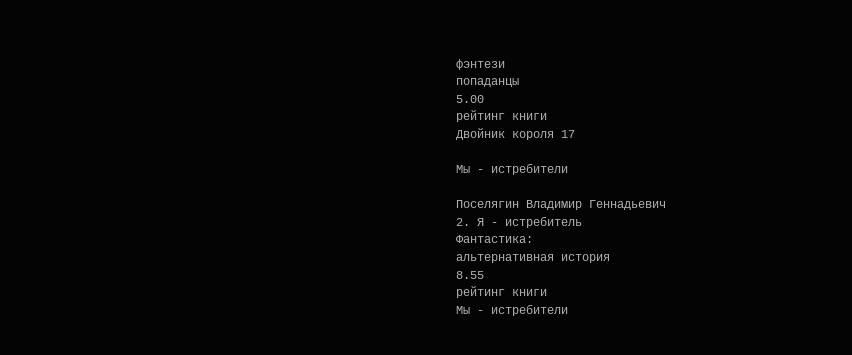фэнтези
попаданцы
5.00
рейтинг книги
Двойник короля 17

Мы - истребители

Поселягин Владимир Геннадьевич
2. Я - истребитель
Фантастика:
альтернативная история
8.55
рейтинг книги
Мы - истребители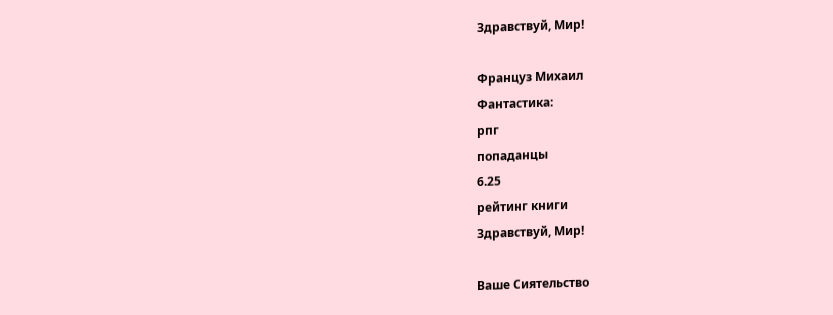Здравствуй, Мир!

Француз Михаил
Фантастика:
рпг
попаданцы
6.25
рейтинг книги
Здравствуй, Мир!

Ваше Сиятельство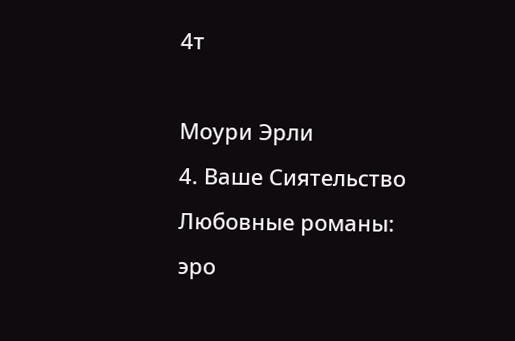4т

Моури Эрли
4. Ваше Сиятельство
Любовные романы:
эро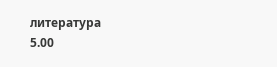литература
5.00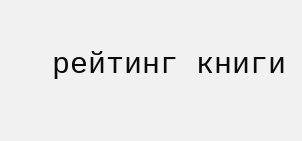рейтинг книги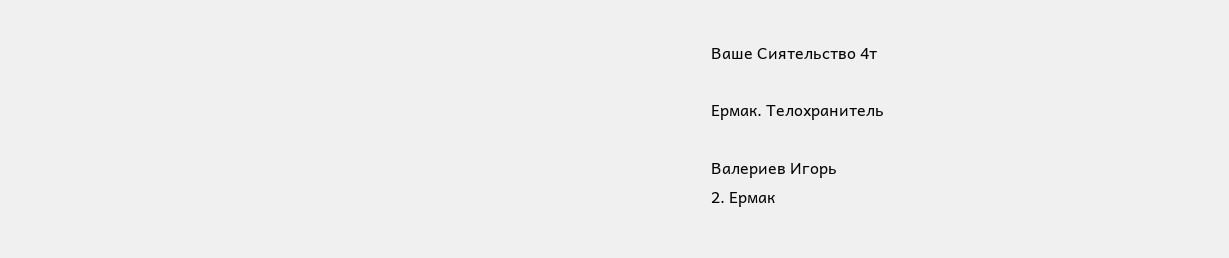Ваше Сиятельство 4т

Ермак. Телохранитель

Валериев Игорь
2. Ермак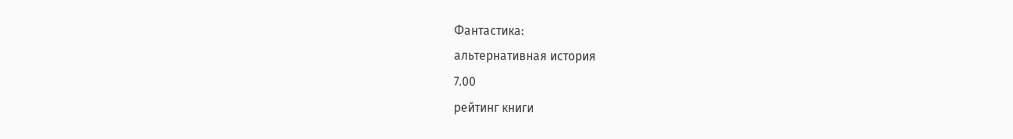Фантастика:
альтернативная история
7.00
рейтинг книги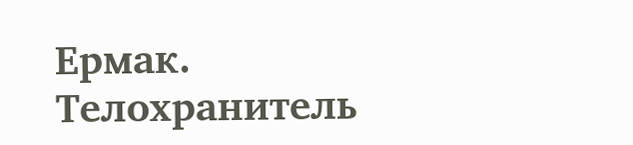Ермак. Телохранитель